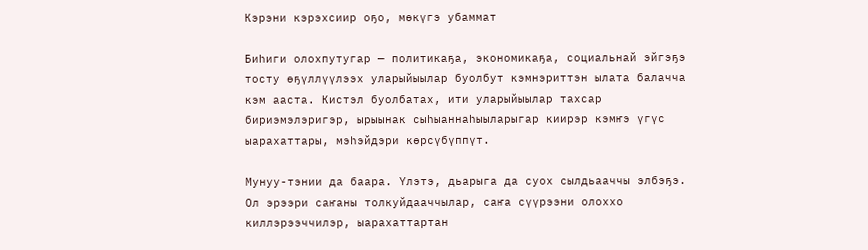Кэрэни кэрэхсиир оҕо, мөкүгэ убаммат

Биһиги олохпутугар — политикаҕа, экономикаҕа, социальнай эйгэҕэ тосту өҕүллүүлээх уларыйыылар буолбут кэмнэриттэн ылата балачча кэм ааста. Кистэл буолбатах, ити уларыйыылар тахсар бириэмэлэригэр, ырыынак сыһыаннаһыыларыгар киирэр кэмҥэ үгүс ыарахаттары, мэһэйдэри көрсүбүппүт.

Мунуу-тэнии да баара. Үлэтэ, дьарыга да суох сылдьааччы элбэҕэ. Ол эрээри саҥаны толкуйдааччылар, саҥа сүүрээни олоххо киллэрээччилэр, ыарахаттартан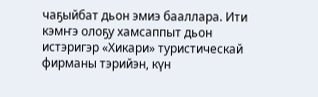чаҕыйбат дьон эмиэ бааллара. Ити кэмҥэ олоҕу хамсаппыт дьон истэригэр «Хикари» туристическай фирманы тэрийэн, күн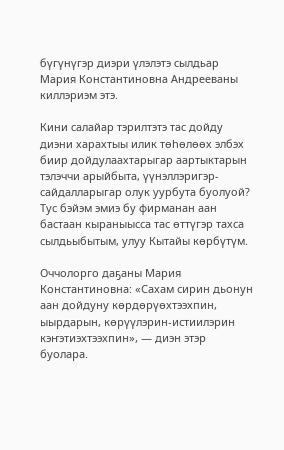бүгүнүгэр диэри үлэлэтэ сылдьар Мария Константиновна Андрееваны киллэриэм этэ.

Кини салайар тэрилтэтэ тас дойду диэни харахтыы илик төһөлөөх элбэх биир дойдулаахтарыгар аартыктарын тэлэччи арыйбыта, үүнэллэригэр-сайдалларыгар олук уурбута буолуой? Тус бэйэм эмиэ бу фирманан аан бастаан кыраныысса тас өттүгэр тахса сылдьыбытым, улуу Кытайы көрбүтүм.

Оччолорго даҕаны Мария Константиновна: «Сахам сирин дьонун аан дойдуну көрдөрүөхтээхпин, ыырдарын, көрүүлэрин-истиилэрин кэҥэтиэхтээхпин», — диэн этэр буолара.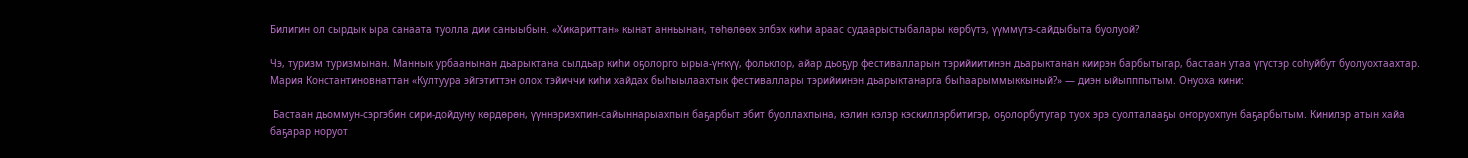Билигин ол сырдык ыра санаата туолла дии саныыбын. «Хикариттан» кынат анньынан, төһөлөөх элбэх киһи араас судаарыстыбалары көрбүтэ, үүммүтэ-сайдыбыта буолуой?

Чэ, туризм туризмынан. Маннык урбаанынан дьарыктана сылдьар киһи оҕолорго ырыа-үҥкүү, фольклор, айар дьоҕур фестивалларын тэрийиитинэн дьарыктанан киирэн барбытыгар, бастаан утаа үгүстэр соһуйбут буолуохтаахтар. Мария Константиновнаттан «Култуура эйгэтиттэн олох тэйиччи киһи хайдах быһыылаахтык фестиваллары тэрийиинэн дьарыктанарга быһаарыммыккыный?» — диэн ыйыпппытым. Онуоха кини:

 Бастаан дьоммун-сэргэбин сири-дойдуну көрдөрөн, үүннэриэхпин-сайыннарыахпын баҕарбыт эбит буоллахпына, кэлин кэлэр кэскиллэрбитигэр, оҕолорбутугар туох эрэ суолталааҕы оҥоруохпун баҕарбытым. Кинилэр атын хайа баҕарар норуот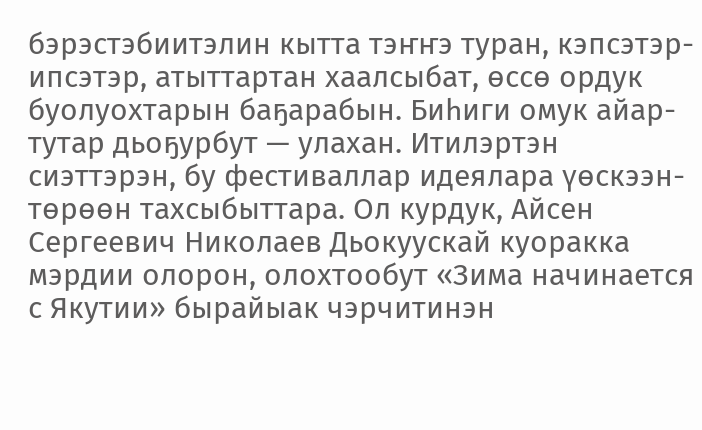бэрэстэбиитэлин кытта тэҥҥэ туран, кэпсэтэр-ипсэтэр, атыттартан хаалсыбат, өссө ордук буолуохтарын баҕарабын. Биһиги омук айар-тутар дьоҕурбут — улахан. Итилэртэн сиэттэрэн, бу фестиваллар идеялара үөскээн-төрөөн тахсыбыттара. Ол курдук, Айсен Сергеевич Николаев Дьокуускай куоракка мэрдии олорон, олохтообут «Зима начинается с Якутии» бырайыак чэрчитинэн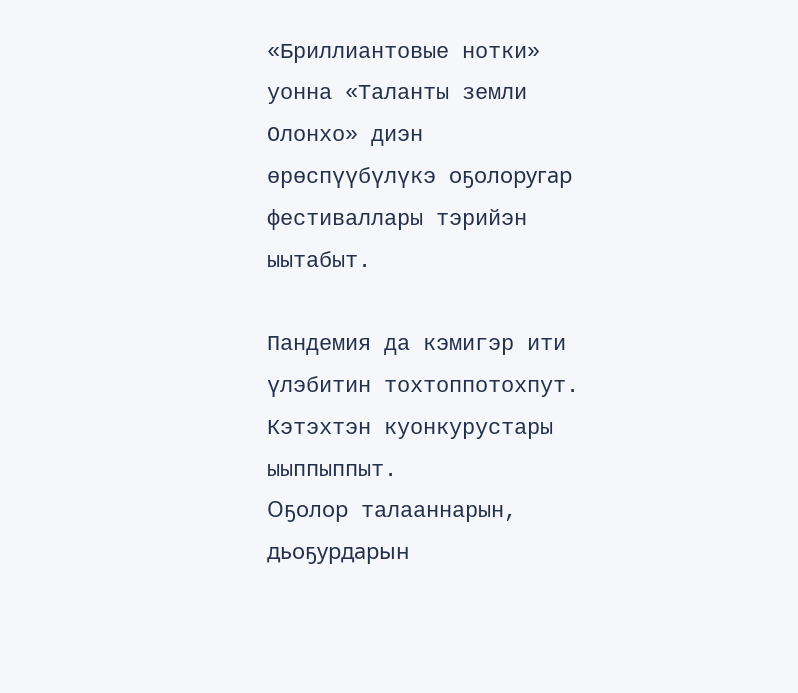«Бриллиантовые нотки» уонна «Таланты земли Олонхо» диэн өрөспүүбүлүкэ оҕолоругар фестиваллары тэрийэн ыытабыт.

Пандемия да кэмигэр ити үлэбитин тохтоппотохпут. Кэтэхтэн куонкурустары ыыппыппыт.
Оҕолор талааннарын, дьоҕурдарын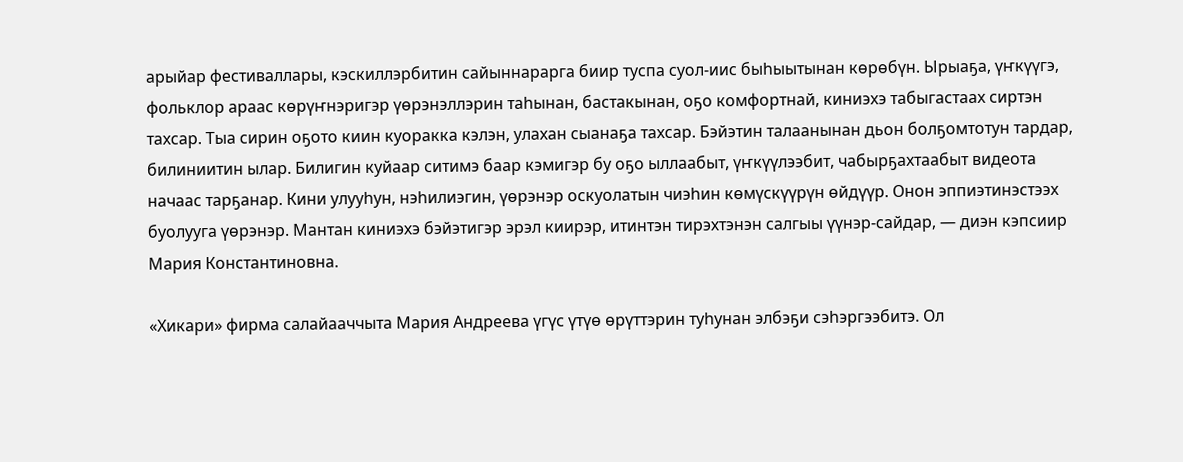арыйар фестиваллары, кэскиллэрбитин сайыннарарга биир туспа суол-иис быһыытынан көрөбүн. Ырыаҕа, үҥкүүгэ, фольклор араас көрүҥнэригэр үөрэнэллэрин таһынан, бастакынан, оҕо комфортнай, киниэхэ табыгастаах сиртэн тахсар. Тыа сирин оҕото киин куоракка кэлэн, улахан сыанаҕа тахсар. Бэйэтин талаанынан дьон болҕомтотун тардар, билиниитин ылар. Билигин куйаар ситимэ баар кэмигэр бу оҕо ыллаабыт, үҥкүүлээбит, чабырҕахтаабыт видеота начаас тарҕанар. Кини улууһун, нэһилиэгин, үөрэнэр оскуолатын чиэһин көмүскүүрүн өйдүүр. Онон эппиэтинэстээх буолууга үөрэнэр. Мантан киниэхэ бэйэтигэр эрэл киирэр, итинтэн тирэхтэнэн салгыы үүнэр-сайдар, — диэн кэпсиир Мария Константиновна.

«Хикари» фирма салайааччыта Мария Андреева үгүс үтүө өрүттэрин туһунан элбэҕи сэһэргээбитэ. Ол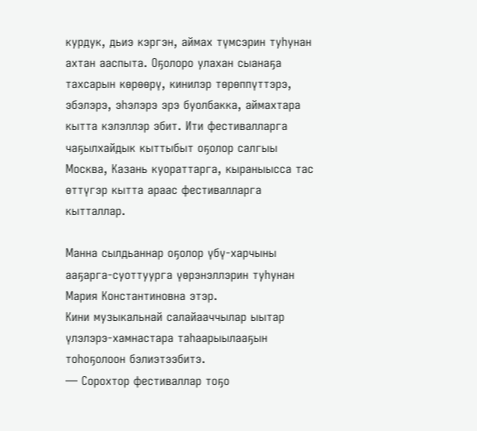курдук, дьиэ кэргэн, аймах түмсэрин туһунан ахтан ааспыта. Оҕолоро улахан сыанаҕа тахсарын көрөөрү, кинилэр төрөппүттэрэ, эбэлэрэ, эһэлэрэ эрэ буолбакка, аймахтара кытта кэлэллэр эбит. Ити фестивалларга чаҕылхайдык кыттыбыт оҕолор салгыы Москва, Казань куораттарга, кыраныысса тас өттүгэр кытта араас фестивалларга кытталлар.

Манна сылдьаннар оҕолор үбү-харчыны ааҕарга-суоттуурга үөрэнэллэрин туһунан Мария Константиновна этэр.
Кини музыкальнай салайааччылар ыытар үлэлэрэ-хамнастара таһаарыылааҕын тоһоҕолоон бэлиэтээбитэ.
— Сорохтор фестиваллар тоҕо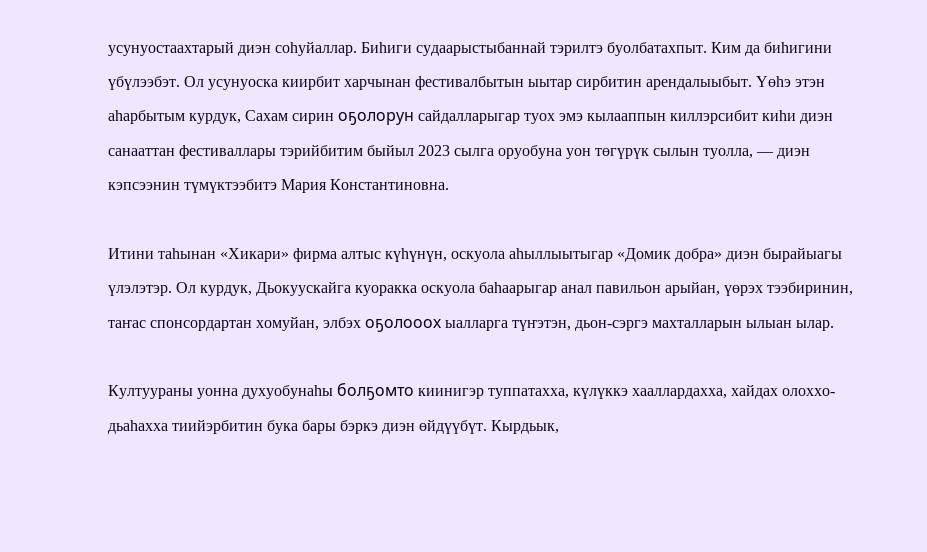усунуостаахтарый диэн соһуйаллар. Биһиги судаарыстыбаннай тэрилтэ буолбатахпыт. Ким да биһигини үбүлээбэт. Ол усунуоска киирбит харчынан фестивалбытын ыытар сирбитин арендалыыбыт. Үөһэ этэн аһарбытым курдук, Сахам сирин оҕолорун сайдалларыгар туох эмэ кылааппын киллэрсибит киһи диэн санааттан фестиваллары тэрийбитим быйыл 2023 сылга оруобуна уон төгүрүк сылын туолла, — диэн кэпсээнин түмүктээбитэ Мария Константиновна.

Итини таһынан «Хикари» фирма алтыс күһүнүн, оскуола аһыллыытыгар «Домик добра» диэн бырайыагы үлэлэтэр. Ол курдук, Дьокуускайга куоракка оскуола баһаарыгар анал павильон арыйан, үөрэх тээбиринин, таҥас спонсордартан хомуйан, элбэх оҕолооох ыалларга түҥэтэн, дьон-сэргэ махталларын ылыан ылар.

Култуураны уонна духуобунаһы болҕомто киинигэр туппатахха, күлүккэ хааллардахха, хайдах олоххо-дьаһахха тиийэрбитин бука бары бэркэ диэн өйдүүбүт. Кырдьык,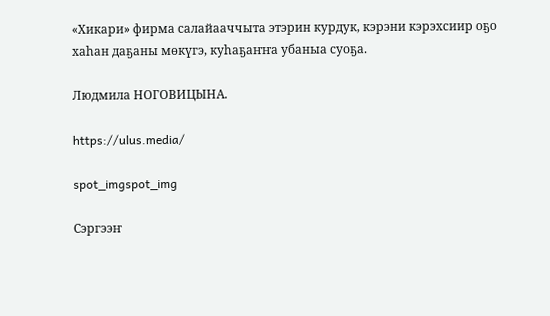«Хикари» фирма салайааччыта этэрин курдук, кэрэни кэрэхсиир оҕо хаһан даҕаны мөкүгэ, куһаҕаҥҥа убаныа суоҕа.

Людмила НОГОВИЦЫНА.

https://ulus.media/

spot_imgspot_img

Сэргээҥ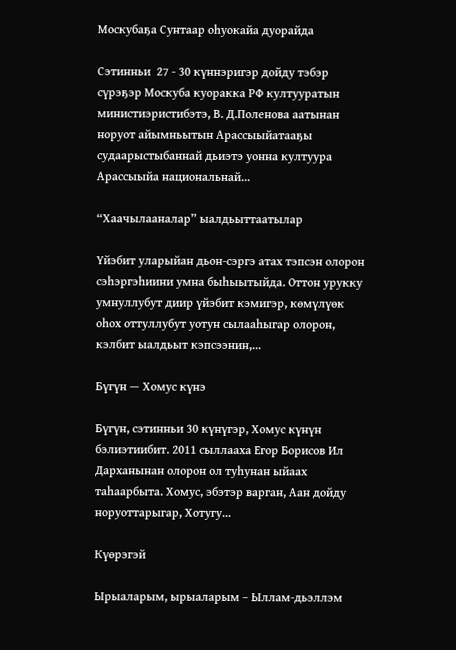Москубаҕа Сунтаар оһуокайа дуорайда

Сэтинньи  27 - 30 күннэригэр дойду тэбэр сүрэҕэр Москуба куоракка РФ култууратын министиэристибэтэ, В. Д.Поленова аатынан норуот айымньытын Арассыыйатааҕы судаарыстыбаннай дьиэтэ уонна култуура Арассыыйа национальнай...

“Хаачылааналар” ыалдьыттаатылар

Үйэбит уларыйан дьон-сэргэ атах тэпсэн олорон сэһэргэһиини умна быһыытыйда. Оттон урукку умнуллубут диир үйэбит кэмигэр, көмүлүөк оһох оттуллубут уотун сылааһыгар олорон, кэлбит ыалдьыт кэпсээнин,...

Бүгүн — Хомус күнэ

Бүгүн, сэтинньи 30 күнүгэр, Хомус күнүн бэлиэтиибит. 2011 сыллааха Егор Борисов Ил Дарханынан олорон ол туһунан ыйаах таһаарбыта. Хомус, эбэтэр варган, Аан дойду норуоттарыгар, Хотугу...

Күөрэгэй

Ырыаларым, ырыаларым – Ыллам-дьэллэм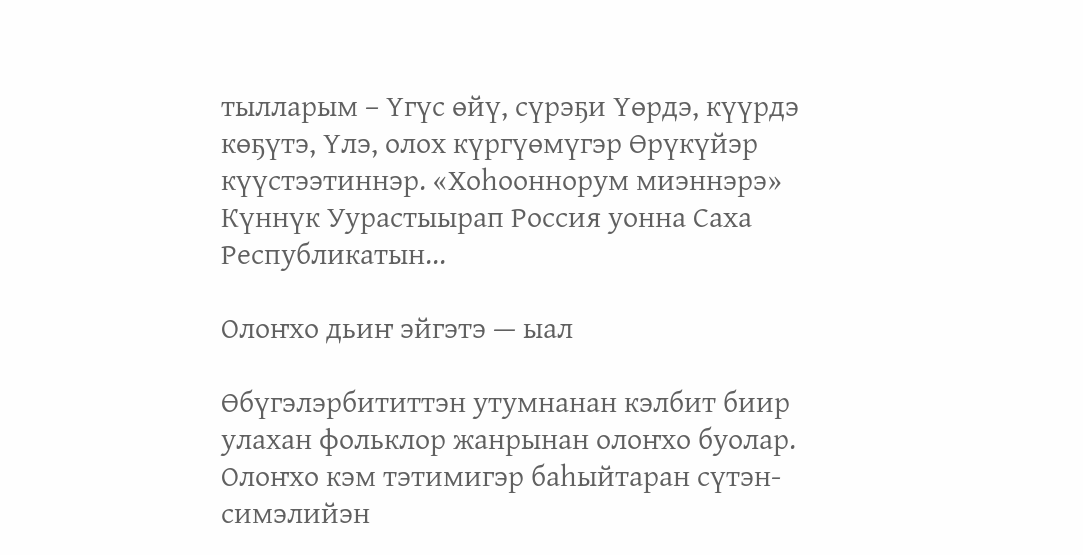тылларым – Үгүс өйү, сүрэҕи Үөрдэ, күүрдэ көҕүтэ, Үлэ, олох күргүөмүгэр Өрүкүйэр күүстээтиннэр. «Хоһооннорум миэннэрэ» Күннүк Уурастыырап Россия уонна Саха Республикатын...

Олоҥхо дьиҥ эйгэтэ — ыал

Өбүгэлэрбититтэн утумнанан кэлбит биир улахан фольклор жанрынан олоҥхо буолар. Олоҥхо кэм тэтимигэр баһыйтаран сүтэн-симэлийэн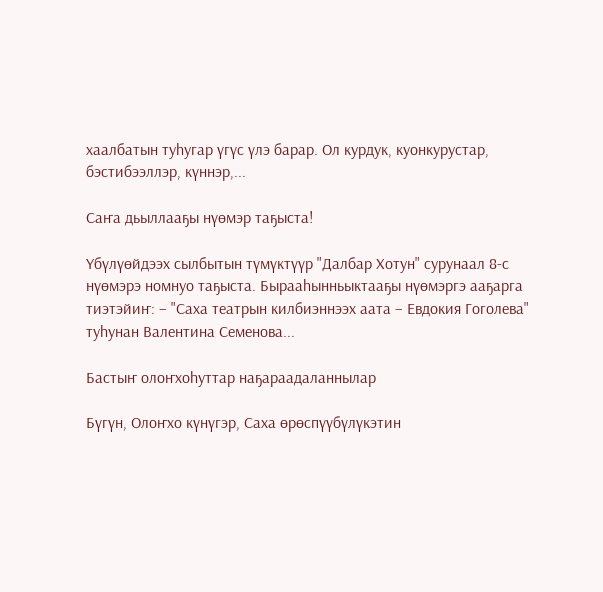хаалбатын туһугар үгүс үлэ барар. Ол курдук, куонкурустар, бэстибээллэр, күннэр,...

Саҥа дьыллааҕы нүөмэр таҕыста!

Үбүлүөйдээх сылбытын түмүктүүр "Далбар Хотун" сурунаал 8-с нүөмэрэ номнуо таҕыста. Бырааһынньыктааҕы нүөмэргэ ааҕарга тиэтэйиҥ: – "Саха театрын килбиэннээх аата – Евдокия Гоголева" туһунан Валентина Семенова...

Бастыҥ олоҥхоһуттар наҕараадаланнылар

Бүгүн, Олоҥхо күнүгэр, Саха өрөспүүбүлүкэтин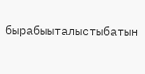бырабыыталыстыбатын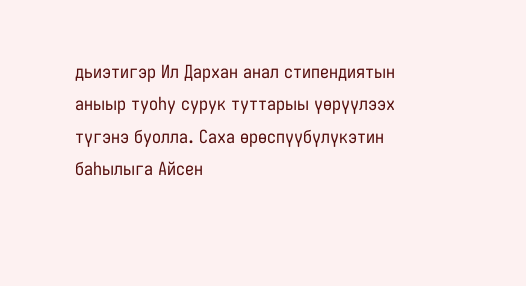дьиэтигэр Ил Дархан анал стипендиятын аныыр туоһу сурук туттарыы үөрүүлээх түгэнэ буолла. Саха өрөспүүбүлүкэтин баһылыга Айсен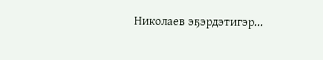Николаев эҕэрдэтигэр...